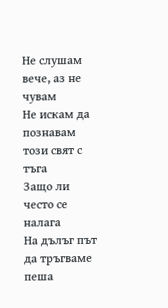Не слушам вече, аз не чувам
Не искам да познавам този свят с тъга
Защо ли често се налага
На дълъг път да тръгваме пеша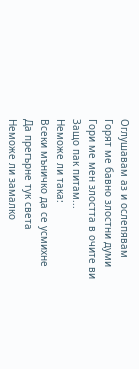Оглушавам аз и ослепявам
Горят ме бавно злостни думи
Гори ме мен злостта в очите ви
Защо пак питам...
Неможе ли така:
Всеки мъничко да се усмихне
Да прегърне тук света
Неможе ли замалко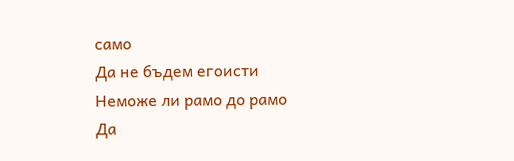само
Да не бъдем егоисти
Неможе ли рамо до рамо
Да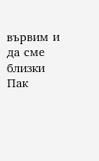вървим и да сме близки
Пак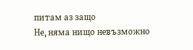питам аз защо
Не, няма нищо невъзможно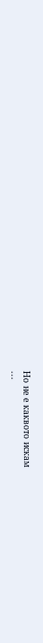Но не е каквото искам
...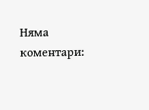Няма коментари: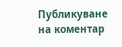Публикуване на коментар